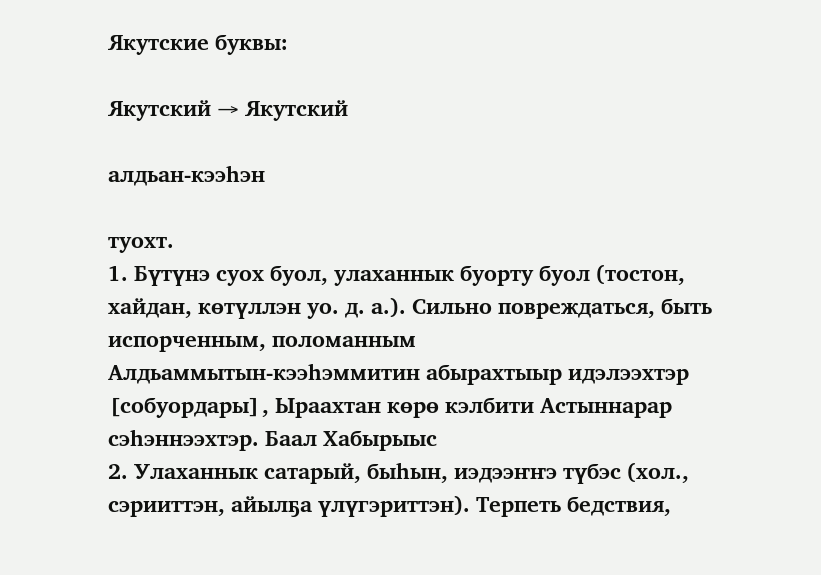Якутские буквы:

Якутский → Якутский

алдьан-кээһэн

туохт.
1. Бүтүнэ суох буол, улаханнык буорту буол (тостон, хайдан, көтүллэн уо. д. а.). Сильно повреждаться, быть испорченным, поломанным
Алдьаммытын-кээһэммитин абырахтыыр идэлээхтэр [собуордары], Ыраахтан көрө кэлбити Астыннарар сэһэннээхтэр. Баал Хабырыыс
2. Улаханнык сатарый, быһын, иэдээҥҥэ түбэс (хол., сэрииттэн, айылҕа үлүгэриттэн). Терпеть бедствия,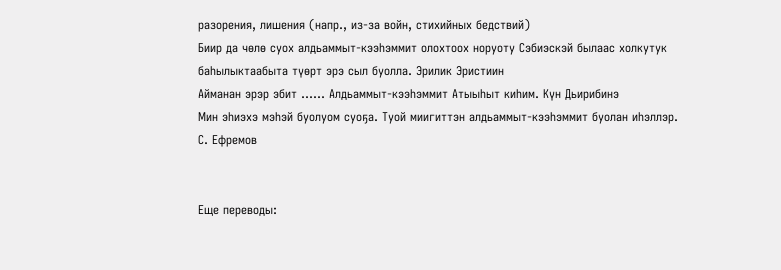разорения, лишения (напр., из-за войн, стихийных бедствий)
Биир да чөлө суох алдьаммыт-кээһэммит олохтоох норуоту Сэбиэскэй былаас холкутук баһылыктаабыта түөрт эрэ сыл буолла. Эрилик Эристиин
Айманан эрэр эбит …… Алдьаммыт-кээһэммит Атыыһыт киһим. Күн Дьирибинэ
Мин эһиэхэ мэһэй буолуом суоҕа. Туой миигиттэн алдьаммыт-кээһэммит буолан иһэллэр. С. Ефремов


Еще переводы: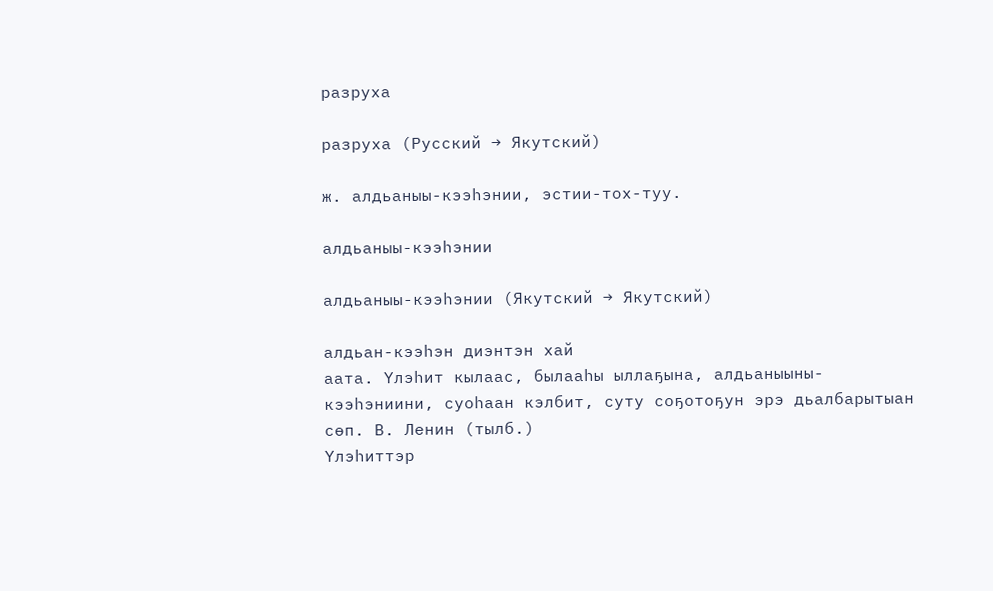разруха

разруха (Русский → Якутский)

ж. алдьаныы-кээһэнии, эстии-тох-туу.

алдьаныы-кээһэнии

алдьаныы-кээһэнии (Якутский → Якутский)

алдьан-кээһэн диэнтэн хай
аата. Үлэһит кылаас, былааһы ыллаҕына, алдьаныыны-кээһэниини, суоһаан кэлбит, суту соҕотоҕун эрэ дьалбарытыан сөп. В. Ленин (тылб.)
Үлэһиттэр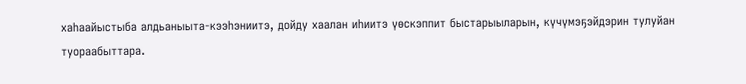хаһаайыстыба алдьаныыта-кээһэниитэ, дойду хаалан иһиитэ үөскэппит быстарыыларын, күчүмэҕэйдэрин тулуйан туораабыттара.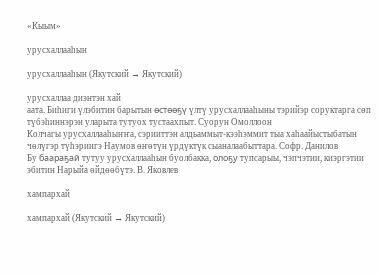«Кыым»

урусхаллааһын

урусхаллааһын (Якутский → Якутский)

урусхаллаа диэнтэн хай
аата. Биһиги үлэбитин барытын өстөөҕү үлтү урусхаллааһыны тэрийэр соруктарга сөп түбэһиннэрэн уларыта тутуох тустаахпыт. Суорун Омоллоон
Колчагы урусхаллааһыҥҥа, сэрииттэн алдьаммыт-кээһэммит тыа хаһаайыстыбатын чөлүгэр түһэриигэ Наумов өҥөтүн үрдүктүк сыаналаабыттара. Софр. Данилов
Бу баараҕай тутуу урусхаллааһын буолбакка, олоҕу тупсарыы, чэпчэтии, киэргэтии эбитин Нарыйа өйдөөбүтэ. В. Яковлев

хампархай

хампархай (Якутский → Якутский)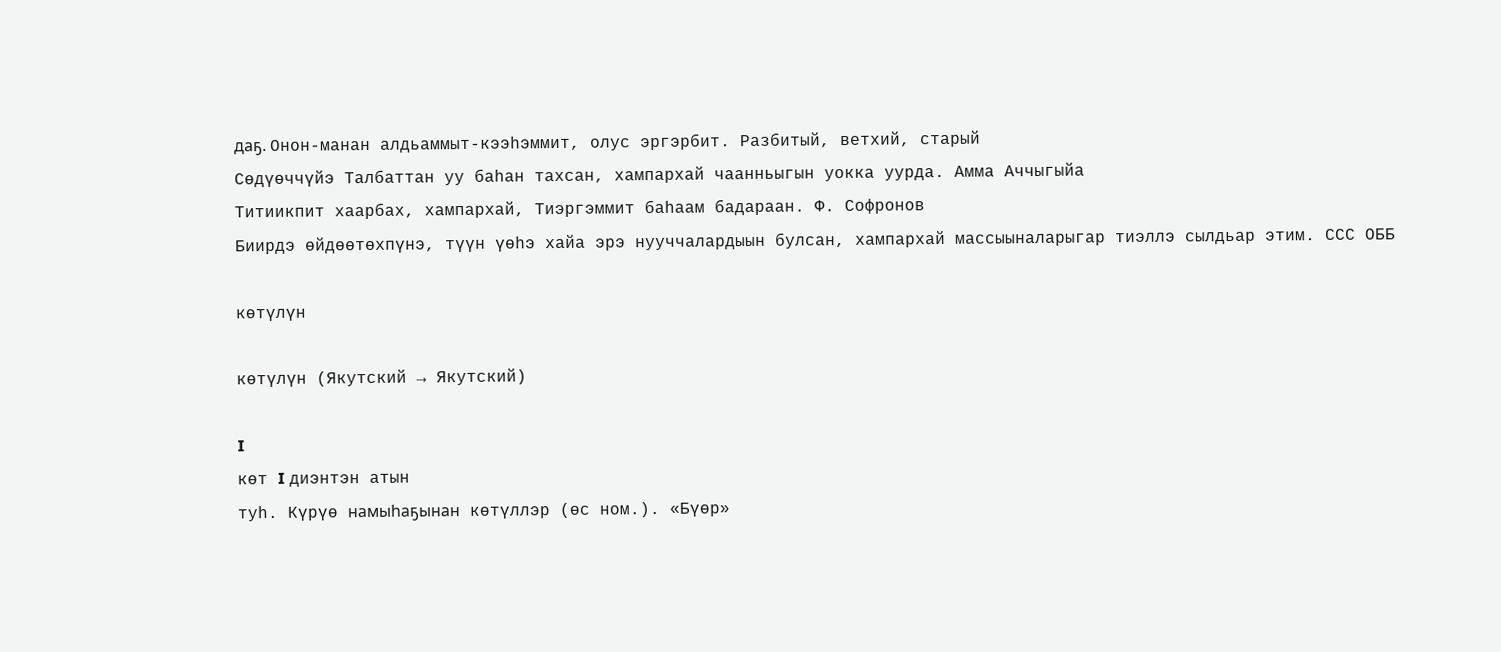даҕ. Онон-манан алдьаммыт-кээһэммит, олус эргэрбит. Разбитый, ветхий, старый
Сөдүөччүйэ Талбаттан уу баһан тахсан, хампархай чаанньыгын уокка уурда. Амма Аччыгыйа
Титиикпит хаарбах, хампархай, Тиэргэммит баһаам бадараан. Ф. Софронов
Биирдэ өйдөөтөхпүнэ, түүн үөһэ хайа эрэ нууччалардыын булсан, хампархай массыыналарыгар тиэллэ сылдьар этим. ССС ОББ

көтүлүн

көтүлүн (Якутский → Якутский)

I
көт I диэнтэн атын
туһ. Күрүө намыһаҕынан көтүллэр (өс ном.). «Бүөр»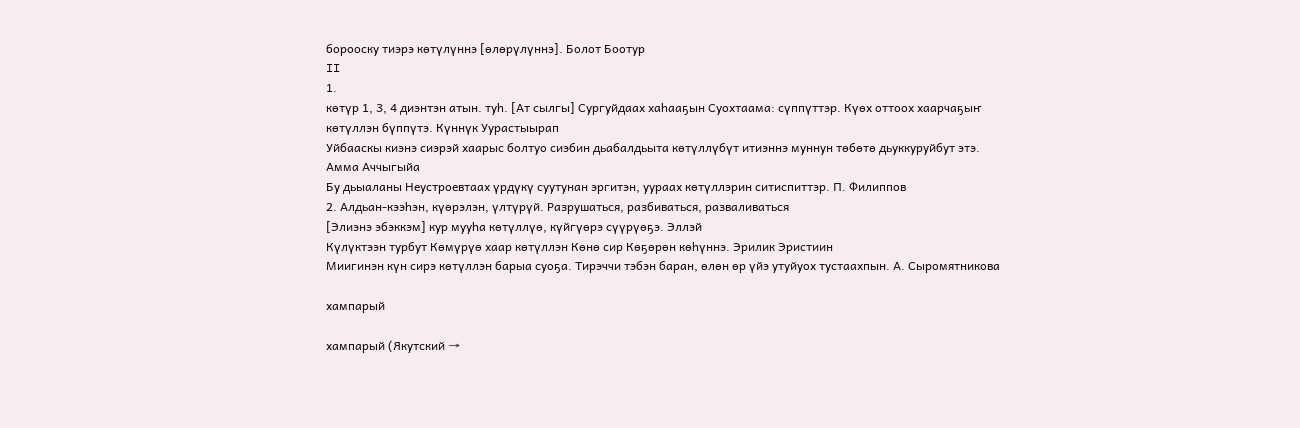борооску тиэрэ көтүлүннэ [өлөрүлүннэ]. Болот Боотур
II
1.
көтүр 1, 3, 4 диэнтэн атын. туһ. [Ат сылгы] Сургуйдаах хаһааҕын Суохтаама: сүппүттэр. Күөх оттоох хаарчаҕыҥ көтүллэн бүппүтэ. Күннүк Уурастыырап
Уйбааскы киэнэ сиэрэй хаарыс болтуо сиэбин дьабалдьыта көтүллүбүт итиэннэ муннун төбөтө дьуккуруйбут этэ. Амма Аччыгыйа
Бу дьыаланы Неустроевтаах үрдүкү суутунан эргитэн, уураах көтүллэрин ситиспиттэр. П. Филиппов
2. Алдьан-кээһэн, күөрэлэн, үлтүрүй. Разрушаться, разбиваться, разваливаться
[Элиэнэ эбэккэм] кур мууһа көтүллүө, күйгүөрэ сүүрүөҕэ. Эллэй
Күлүктээн турбут Көмүрүө хаар көтүллэн Көнө сир Көҕөрөн көһүннэ. Эрилик Эристиин
Миигинэн күн сирэ көтүллэн барыа суоҕа. Тирэччи тэбэн баран, өлөн өр үйэ утуйуох тустаахпын. А. Сыромятникова

хампарый

хампарый (Якутский →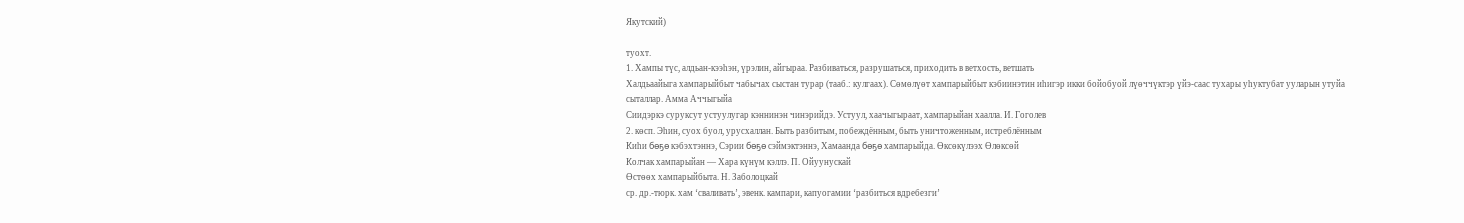Якутский)

туохт.
1. Хампы түс, алдьан-кээһэн, үрэлин, айгыраа. Разбиваться, разрушаться, приходить в ветхость, ветшать
Халдьаайыга хампарыйбыт чабычах сыстан турар (тааб.: кулгаах). Сөмөлүөт хампарыйбыт кэбиинэтин иһигэр икки бойобуой лүөччүктэр үйэ-саас тухары уһуктубат ууларын утуйа сыталлар. Амма Аччыгыйа
Сиидэркэ суруксут устуулугар кэннинэн чинэрийдэ. Устуул, хаачыгыраат, хампарыйан хаалла. И. Гоголев
2. көсп. Эһин, суох буол, урусхаллан. Быть разбитым, побеждённым, быть уничтоженным, истреблённым
Киһи бөҕө кэбэхтэннэ, Сэрии бөҕө сэймэктэннэ, Хамаанда бөҕө хампарыйда. Өксөкүлээх Өлөксөй
Колчак хампарыйан — Хара күнүм кэллэ. П. Ойуунускай
Өстөөх хампарыйбыта. Н. Заболоцкай
ср. др.-тюрк. хам ‘сваливать’, эвенк. кампари, капуогамии ‘разбиться вдребезги’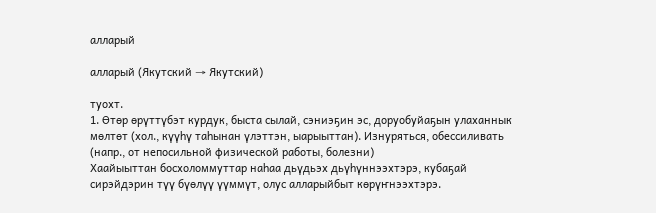алларый

алларый (Якутский → Якутский)

туохт.
1. Өтөр өрүттүбэт курдук, быста сылай, сэниэҕин эс, доруобуйаҕын улаханнык мөлтөт (хол., күүһү таһынан үлэттэн, ыарыыттан). Изнуряться, обессиливать (напр., от непосильной физической работы, болезни)
Хаайыыттан босхоломмуттар наһаа дьүдьэх дьүһүннээхтэрэ, кубаҕай сирэйдэрин түү бүөлүү үүммүт, олус алларыйбыт көрүҥнээхтэрэ.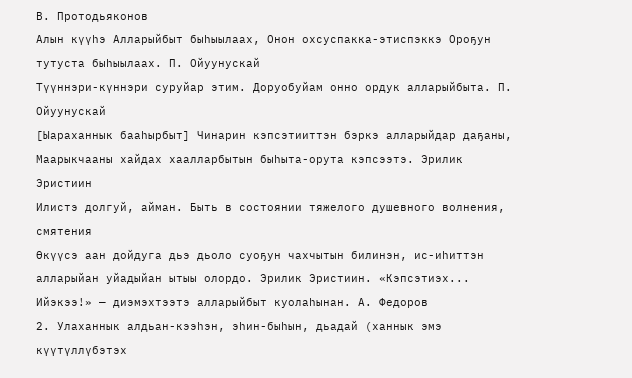В. Протодьяконов
Алын күүһэ Алларыйбыт быһыылаах, Онон охсуспакка-этиспэккэ Ороҕун тутуста быһыылаах. П. Ойуунускай
Түүннэри-күннэри суруйар этим. Доруобуйам онно ордук алларыйбыта. П. Ойуунускай
[Ыараханнык бааһырбыт] Чинарин кэпсэтииттэн бэркэ алларыйдар даҕаны, Маарыкчааны хайдах хаалларбытын быһыта-орута кэпсээтэ. Эрилик Эристиин
Илистэ долгуй, айман. Быть в состоянии тяжелого душевного волнения, смятения
Өкүүсэ аан дойдуга дьэ дьоло суоҕун чахчытын билинэн, ис-иһиттэн алларыйан уйадыйан ытыы олордо. Эрилик Эристиин. «Кэпсэтиэх... Ийэкээ!» — диэмэхтээтэ алларыйбыт куолаһынан. А. Федоров
2. Улаханнык алдьан-кээһэн, эһин-быһын, дьадай (ханнык эмэ күүтүллүбэтэх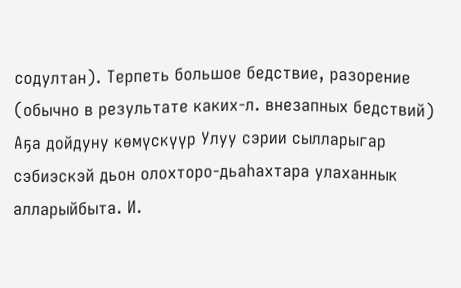содултан). Терпеть большое бедствие, разорение (обычно в результате каких-л. внезапных бедствий)
Аҕа дойдуну көмүскүүр Улуу сэрии сылларыгар сэбиэскэй дьон олохторо-дьаһахтара улаханнык алларыйбыта. И.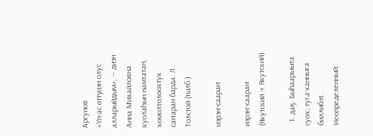Аргунов
«Үп-ас өттүнэн олус алларыйдым», — диэн Анна Михайловна куолаһын намтатан, хомолтолоохтук саҥаран барда. Л. Толстой (тылб.)

иэрэҥ-саараҥ

иэрэҥ-саараҥ (Якутский → Якутский)

  1. даҕ. Быһаарыыта суох; туга-ханныга биллибэт. Неопределенный;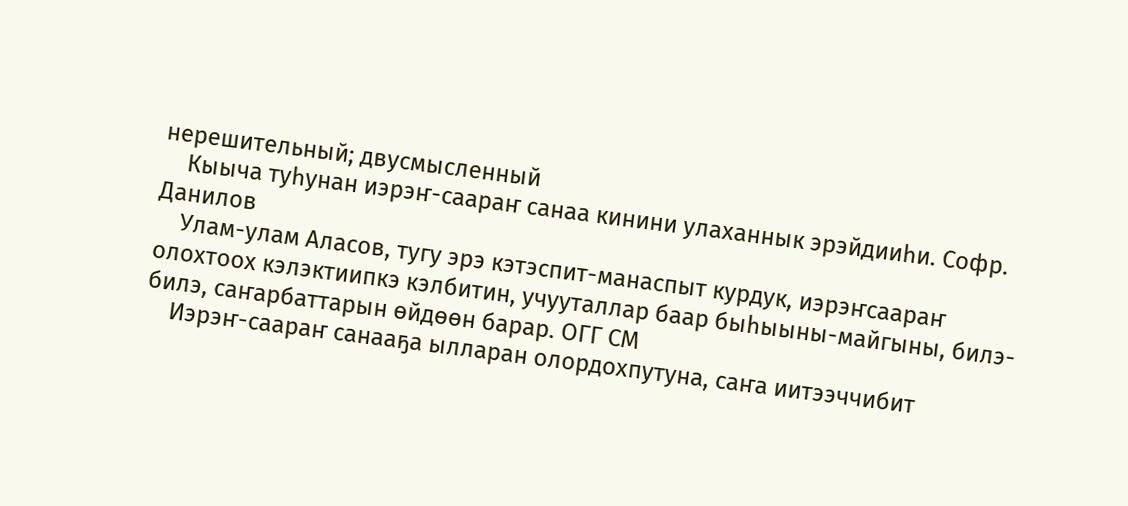нерешительный; двусмысленный
    Кыыча туһунан иэрэҥ-саараҥ санаа кинини улаханнык эрэйдииһи. Софр. Данилов
    Улам-улам Аласов, тугу эрэ кэтэспит-манаспыт курдук, иэрэҥсаараҥ олохтоох кэлэктиипкэ кэлбитин, учууталлар баар быһыыны-майгыны, билэ-билэ, саҥарбаттарын өйдөөн барар. ОГГ СМ
    Иэрэҥ-саараҥ санааҕа ылларан олордохпутуна, саҥа иитээччибит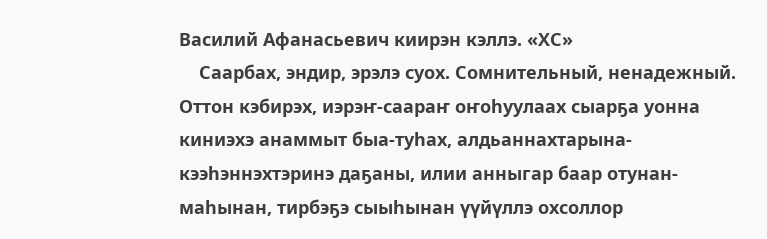Василий Афанасьевич киирэн кэллэ. «ХС»
    Саарбах, эндир, эрэлэ суох. Сомнительный, ненадежный. Оттон кэбирэх, иэрэҥ-саараҥ оҥоһуулаах сыарҕа уонна киниэхэ анаммыт быа-туһах, алдьаннахтарына-кээһэннэхтэринэ даҕаны, илии анныгар баар отунан-маһынан, тирбэҕэ сыыһынан үүйүллэ охсоллор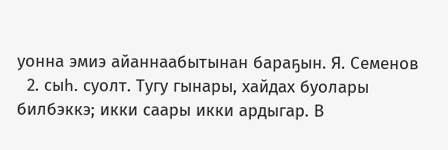уонна эмиэ айаннаабытынан бараҕын. Я. Семенов
  2. сыһ. суолт. Тугу гынары, хайдах буолары билбэккэ; икки саары икки ардыгар. В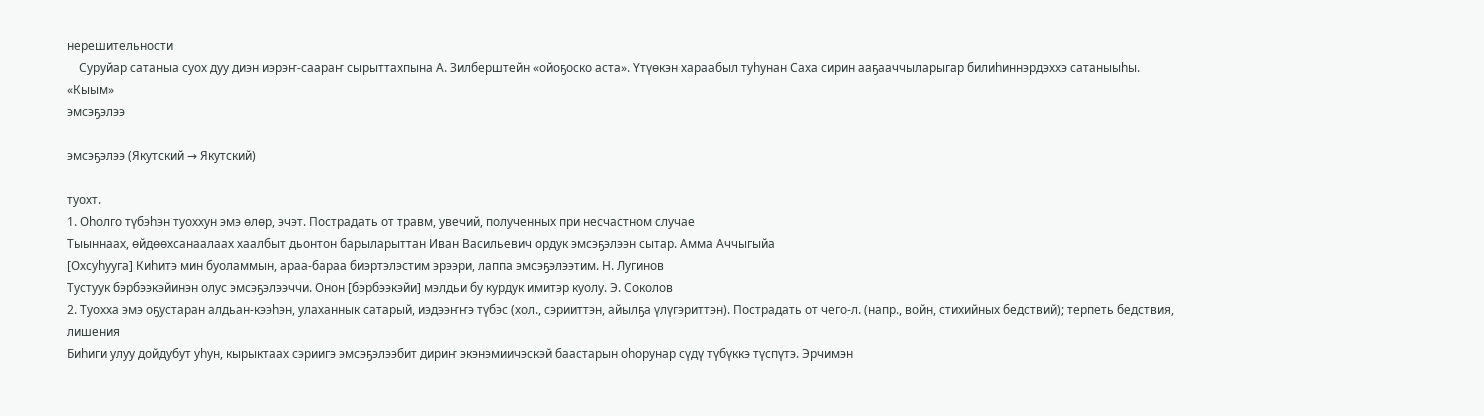нерешительности
    Суруйар сатаныа суох дуу диэн иэрэҥ-саараҥ сырыттахпына А. Зилберштейн «ойоҕоско аста». Үтүөкэн хараабыл туһунан Саха сирин ааҕааччыларыгар билиһиннэрдэххэ сатаныыһы. «Кыым»
эмсэҕэлээ

эмсэҕэлээ (Якутский → Якутский)

туохт.
1. Оһолго түбэһэн туоххун эмэ өлөр, эчэт. Пострадать от травм, увечий, полученных при несчастном случае
Тыыннаах, өйдөөхсанаалаах хаалбыт дьонтон барыларыттан Иван Васильевич ордук эмсэҕэлээн сытар. Амма Аччыгыйа
[Охсуһууга] Киһитэ мин буоламмын, араа-бараа биэртэлэстим эрээри, лаппа эмсэҕэлээтим. Н. Лугинов
Тустуук бэрбээкэйинэн олус эмсэҕэлээччи. Онон [бэрбээкэйи] мэлдьи бу курдук имитэр куолу. Э. Соколов
2. Туохха эмэ оҕустаран алдьан-кээһэн, улаханнык сатарый, иэдээҥҥэ түбэс (хол., сэрииттэн, айылҕа үлүгэриттэн). Пострадать от чего-л. (напр., войн, стихийных бедствий); терпеть бедствия, лишения
Биһиги улуу дойдубут уһун, кырыктаах сэриигэ эмсэҕэлээбит дириҥ экэнэмиичэскэй баастарын оһорунар сүдү түбүккэ түспүтэ. Эрчимэн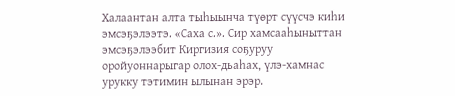Халаантан алта тыһыынча түөрт сүүсчэ киһи эмсэҕэлээтэ. «Саха с.». Сир хамсааһыныттан эмсэҕэлээбит Киргизия соҕуруу оройуоннарыгар олох-дьаһах, үлэ-хамнас урукку тэтимин ылынан эрэр.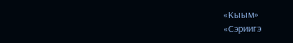«Кыым»
«Сэриигэ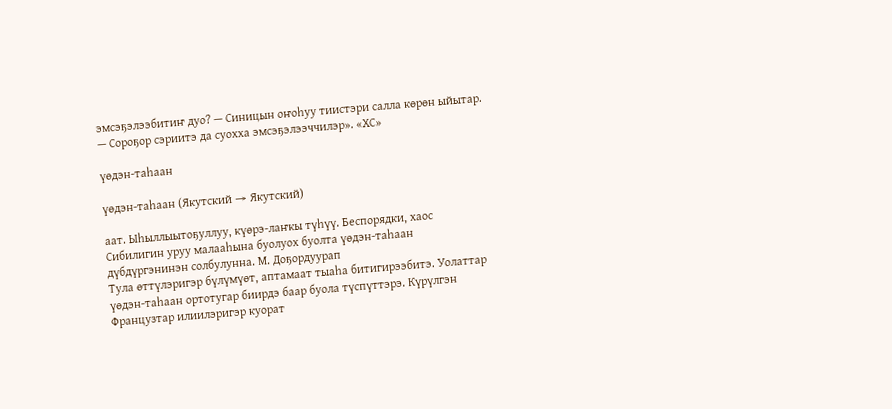эмсэҕэлээбитиҥ дуо? — Синицын оҥоһуу тиистэри салла көрөн ыйытар. — Сороҕор сэриитэ да суохха эмсэҕэлээччилэр». «ХС»

үөдэн-таһаан

үөдэн-таһаан (Якутский → Якутский)

аат. Ыһыллыытоҕуллуу, күөрэ-лаҥкы түһүү. Беспорядки, хаос
Сибилигин уруу малааһына буолуох буолта үөдэн-таһаан дүбдүргэнинэн солбулунна. М. Доҕордуурап
Тула өттүлэригэр бүлүмүөт, аптамаат тыаһа битигирээбитэ. Уолаттар үөдэн-таһаан ортотугар биирдэ баар буола түспүттэрэ. Күрүлгэн
Французтар илиилэригэр куорат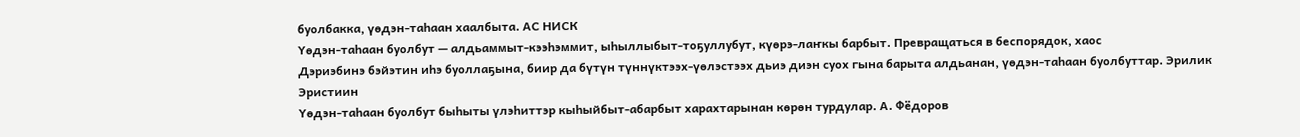буолбакка, үөдэн-таһаан хаалбыта. АС НИСК
Үөдэн-таһаан буолбут — алдьаммыт-кээһэммит, ыһыллыбыт-тоҕуллубут, күөрэ-лаҥкы барбыт. Превращаться в беспорядок, хаос
Дэриэбинэ бэйэтин иһэ буоллаҕына, биир да бүтүн түннүктээх-үөлэстээх дьиэ диэн суох гына барыта алдьанан, үөдэн-таһаан буолбуттар. Эрилик Эристиин
Үөдэн-таһаан буолбут быһыты үлэһиттэр кыһыйбыт-абарбыт харахтарынан көрөн турдулар. А. Фёдоров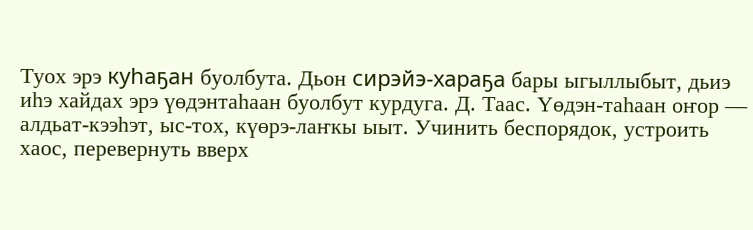Туох эрэ куһаҕан буолбута. Дьон сирэйэ-хараҕа бары ыгыллыбыт, дьиэ иһэ хайдах эрэ үөдэнтаһаан буолбут курдуга. Д. Таас. Үөдэн-таһаан оҥор — алдьат-кээһэт, ыс-тох, күөрэ-лаҥкы ыыт. Учинить беспорядок, устроить хаос, перевернуть вверх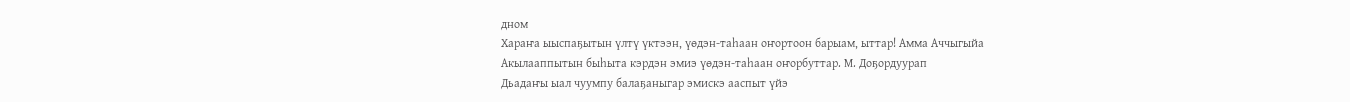дном
Хараҥа ыыспаҕытын үлтү үктээн, үөдэн-таһаан оҥортоон барыам, ыттар! Амма Аччыгыйа
Акылааппытын быһыта кэрдэн эмиэ үөдэн-таһаан оҥорбуттар. М. Доҕордуурап
Дьадаҥы ыал чуумпу балаҕаныгар эмискэ ааспыт үйэ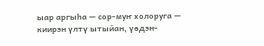ыар аргыһа — сор-муҥ холоруга — киирэн үлтү ытыйан, үөдэн-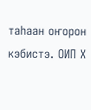таһаан оҥорон кэбистэ. ОИП Х